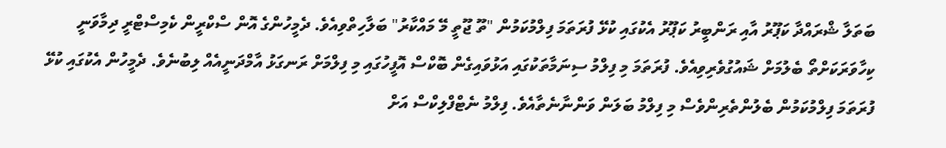ބަތަލާ ޝްރައްދާ ކަޕޫރު އާއި ރަންބީރު ކަޕޫރު އެކުގައި ކުޅޭ ފުރަތަމަ ފިލްމުކަމުން "ތޫ ޖޫތީ މޭ މައްކާރު" ބަލާހިތްވިއެވެ. ދެމީހުންގެ އޮން ސްކްރީން ކެމިސްޓްރީ ދިމާވަނީ ކިހާވަރަކަށްތޯ ބެލުމަށް ޝައުގުވެރިވިއެވެ. ފުރަތަމަ މި ފިލްމު ސިނަމާތަކުގައި އަޅުވައިގެން ބޮކްސް އޮފީހުގައި މި ފިލްމަށް ރަނގަޅު އާމްދަނީއެއް ލިބުނެވެ. ދެމީހުން އެކުގައި ކުޅޭ ފުރަތަމަ ފިލްމުކަމުން ބެލުންތެރިންވެސް މި ފިލްމު ބަލަން ވަންނާނެތާއެވެ. ފިލްމު ނެޓްފްލިކްސް އަށް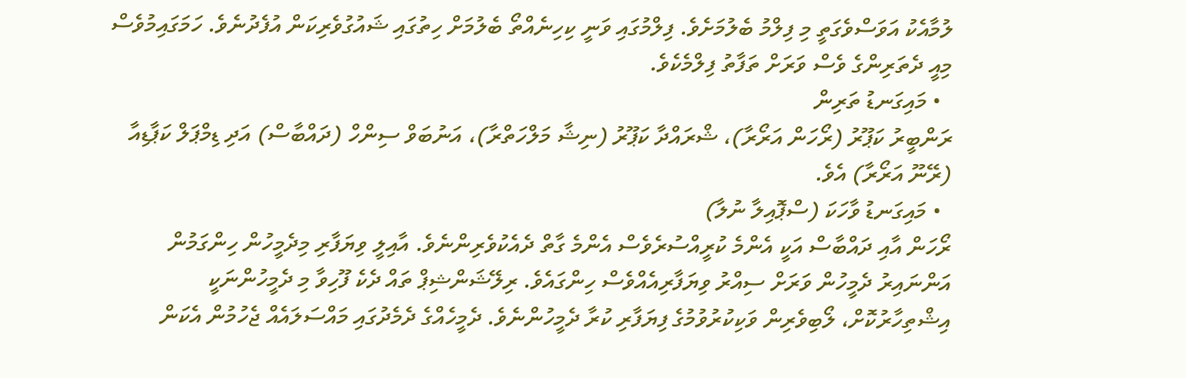ލުމާއެކު އަވަސްވެގަތީ މި ފިލްމު ބެލުމަށެވެ. ފިލްމުގައި ވަނީ ކިހިނެއްތޯ ބެލުމަށް ހިތުގައި ޝައުގުވެރިކަން އުފެދުނެވެ. ހަމަގައިމުވެސް މިއީ ދެތަރިންގެ ވެސް ވަރަށް ތަފާތު ފިލްމެކެވެ.
  • މައިގަނޑު ތަރިން
ރަންބީރު ކަޕޫރު (ރޯހަން އަރޯރާ)، ޝްރައްދާ ކަޕޫރު (ނިޝާ މަލްހަތްރާ)، އަނުބަވް ސިންހް (ދައްބާސް) އަދި ޑިމްޕަލް ކަޕާޑިއާ (ރޭނޫ އަރޯރާ) އެވެ.
  • މައިގަނޑު ވާހަކަ (ސްޕޮއިލާ ނުލާ)
ރޯހަން އާއި ދައްބާސް އަކީ އެންމެ ކުރީއްސުރެވެސް އެންމެ ގާތް ދެއެކުވެރިންނެވެ. އާއިލީ ވިޔަފާރި މިދެމީހުން ހިންގަމުން އަންނައިރު ދެމީހުން ވަރަށް ސިއްރު ވިޔަފާރިއެއްވެސް ހިންގައެވެ. ރިލޭޝަންޝިޕް ތައް ދެކެ ފޫހިވާ މި ދެމީހުންނަކީ އިޝްތިހާރުކޮށް، ލޯބިވެރިން ވަކިކުރުވުމުގެ ފިޔަފާރި ކުރާ ދެމީހުންނެވެ. ދެމީހެއްގެ ދެމެދުގައި މައްސަލައެއް ޖެހުމުން އެކަން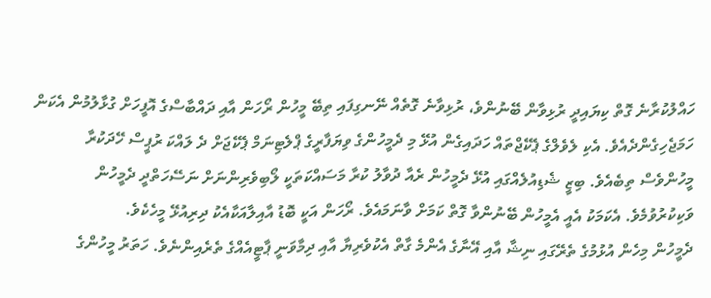ހައްލުކުރާނެ ގޮތް ކިޔައިދީ ރުޅިވާން ބޭނުންވެ، ރުޅިވާނެ ގޮތެއް ނޭނގިފައި ތިބޭ މީހުން ރޯހަން އާއި ދައްބާސްގެ އޮފީހަށް ގުޅާލުމުން އެކަން ހަމަޖެހިގެންދެއެވެ. އެކި ލެވެލްގެ ޕެކޭޖްތައް ހަދައިގެން އުޅޭ މި ދެމީހުންގެ ވިޔަފާރީގެ ޕްލެޓިނަމް ޕެކޭޖަށް ދެ ލައްކަ ރުޕީސް ހޭދަކުރާ މީހުންވެސް ތިބެއެވެ. ބިޒީ ޝެޑިއުލެއްގައި އުޅޭ ދެމީހުން ރެއާ ދުވާލު ކުރާ މަސައްކަތަކީ ލޯބިވެރިންނަށް ނަސޭހަތްދީ ދެމީހުން ވަކިކުރުވުމެވެ. އެކަމަކު އެއީ އެމީހުން ބޭނުންވާ ގޮތް ކަމަށް ވާނަމައެވެ. ރޯހަން އަކީ ބޮޑު އާއިލާއަކާއެކު ދިރިއުޅޭ މީހެކެވެ.
ދެމީހުން މިހެން އުޅުމުގެ ތެރޭގައި ނިޝާ އާއި އޭނާގެ އެންމެ ގާތް އެކުވެރިޔާ އާއި ދިމާވަނީ ޕާޓީއެއްގެ ތެރެއިންނެވެ. ހަތަރު މީހުންގެ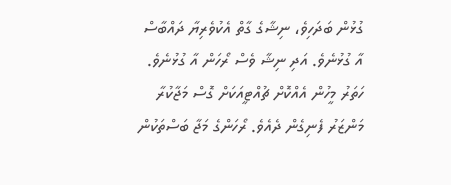ގުޅުން ބަދަހިވެ، ނިޝާގެ ގާތް އެކުވެރިޔާ ދައްބާސް އާ ގުޅުނެވެ. އަދި ނިޝާ ވެސް ރޯހަން އާ ގުޅުނެވެ. ހަތަރު މީހުން އެއްކޮށް ޗުއްޓީއަކަށް ގޮސް މަޖާކުރާ މަންޒަރު ފެނިގެން ދެއެވެ. ރޯހަންގެ މަޖާ ބަސްތަކުން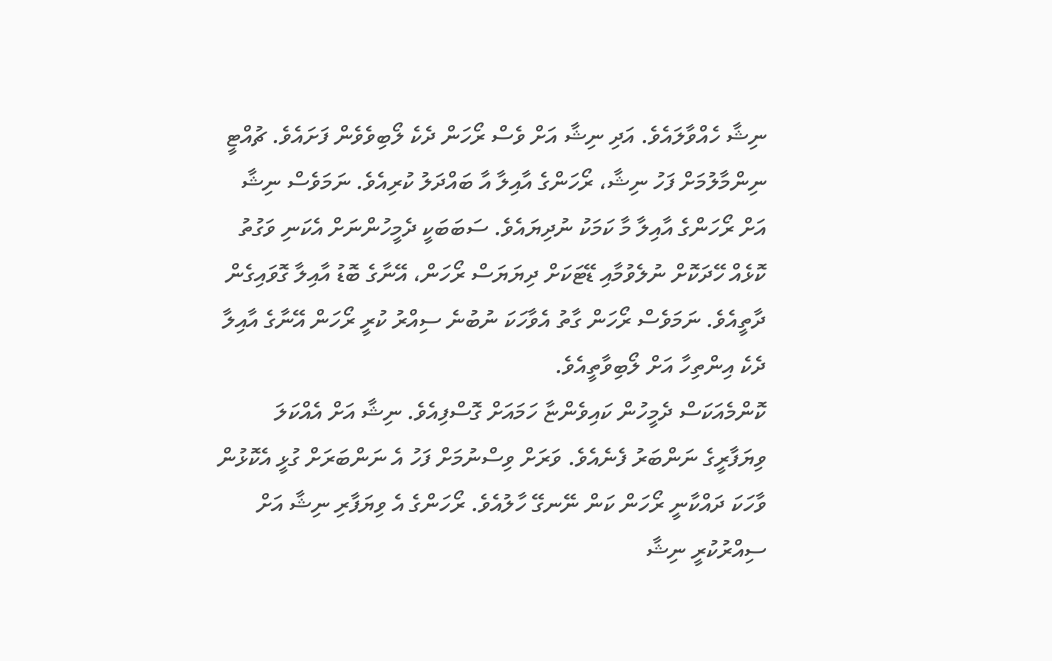ނިޝާ ހެއްވާލައެވެ. އަދި ނިޝާ އަށް ވެސް ރޯހަން ދެކެ ލޯބިވެވެން ފަށައެވެ. ޗުއްޓީ ނިންމާލުމަށް ފަހު ނިޝާ، ރޯހަންގެ އާއިލާ އާ ބައްދަލު ކުރިއެވެ. ނަމަވެސް ނިޝާ އަށް ރޯހަންގެ އާއިލާ މާ ކަމަކު ނުދިޔައެވެ. ސަބަބަކީ ދެމީހުންނަށް އެކަނި ވަގުތު ކޮޅެއް ހޭދަކޮށް ނުލެވުމާއި ޑޭޓަކަށް ދިޔަޔަސް ރޯހަން، އޭނާގެ ބޮޑު އާއިލާ ގޮވައިގެން ދާތީއެވެ. ނަމަވެސް ރޯހަން ގާތު އެވާހަކަ ނުބުނެ ސިއްރު ކުރީ ރޯހަން އޭނާގެ އާއިލާ ދެކެ އިންތިހާ އަށް ލޯބިވާތީއެވެ.
ކޮންމެއަކަސް ދެމީހުން ކައިވެންޏާ ހަމައަށް ގޮސްފިއެވެ. ނިޝާ އަށް އެއްކަލަ ވިޔަފާރީގެ ނަންބަރު ފެނެއެވެ. ވަރަށް ވިސްނުމަށް ފަހު އެ ނަންބަރަށް ގުޅީ އެކޮޅުން ވާހަކަ ދައްކާނީ ރޯހަން ކަން ނޭނގޭ ހާލުއެވެ. ރޯހަންގެ އެ ވިޔަފާރި ނިޝާ އަށް ސިއްރުކުރީ ނިޝާ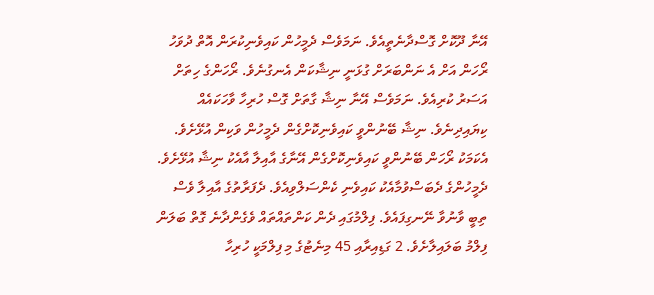އޭނާ ދޫކޮށް ގޮސްދާނެތީއެވެ. ނަމަވެސް ދެމީހުން ކައިވެނިކުރަން އޮތް ދުވަހު ރޯހަން އަށް އެ ނަންބަރަށް ގުޅަނީ ނިޝާކަން އެނގުނެވެ. ރޯހަންގެ ހިތަށް އަސަރު ކުރިއެވެ. ނަމަވެސް އޭނާ ނިޝާ ގާތަށް ގޮސް ހުރިހާ ވާހަކައެއް ކިޔައިދިނެވެ. ނިޝާ ބޭނުންވީ ކައިވެނިކޮށްގެން ދެމީހުން ވަކިން އުޅޭށެވެ. އެކަމަކު ރޯހަން ބޭނުންވީ ކައިވެނިކޮށްގެން އޭނާގެ އާއިލާ އާއެކު ނިޝާ އުޅޭށެވެ. ދެމީހުންގެ ދެބަސްވުމާއެކު ކައިވެނި ކެންސަލްވިއެވެ. ދެފަރާތުގެ އާއިލާ ވެސް ތިބީ ވާނުވާ ނޭނގިފައެވެ. ފިލްމުގައި ދެން ކަންތައްތައް ވެގެންދާނެ ގޮތް ބަލަން ފިލްމު ބަލައިލާށެވެ. 2 ގަޑިއިރާއި 45 މިނެޓުގެ މި ފިލްމަކީ ހުރިހާ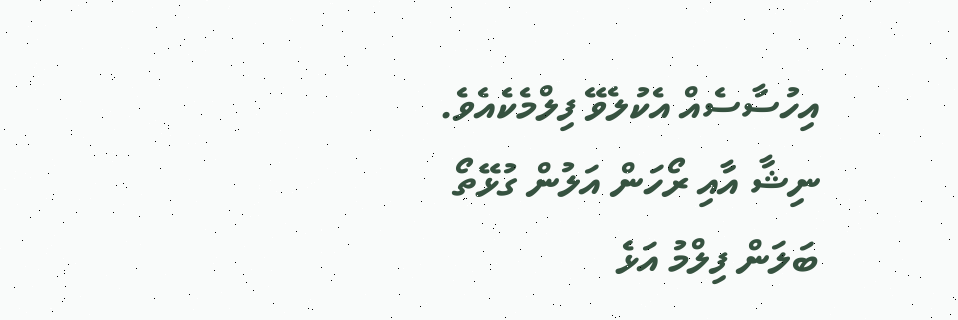އިހުސާސެއް އެކުލެވޭ ފިލްމެކެއެވެ. ނިޝާ އާއި ރޯހަން އަލުން ގުޅޭތޯ ބަލަން ފިލްމު އަޅެ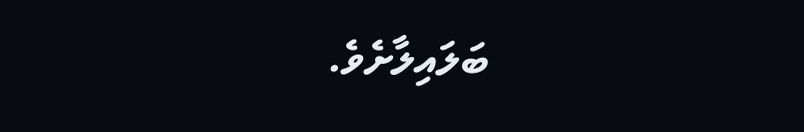ބަލައިލާށެވެ.